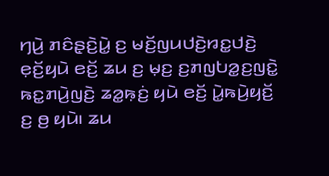ꤚꤣꤧ꤬ ꤊꤢꤨꤔ꤫ꤢꤧ꤬ꤣꤧ꤭ ꤢ꤬ ꤗꤢꤩ꤬ꤜꤣꤓꤢꤧ꤬ꤙꤢ꤭ꤓꤢꤧ꤬ ꤕ꤫ꤢꤩ꤬ꤟꤣꤧ ꤕꤢꤩ꤬ ꤘꤣ ꤢ꤬ ꤗ꤫ꤢ꤬ ꤢ꤬ꤊꤜꤝꤤ꤭ꤢ꤬ꤜꤢꤧ꤭ ꤒꤢ꤭ꤊꤣꤧ꤬ꤜꤢꤧ꤬ ꤘꤤ꤭ꤒ꤫ꤢꤦ꤬ ꤟꤣꤧ ꤕꤢꤩ꤬ ꤣꤧ꤭ꤒꤣꤧ꤬ꤟꤢꤩ꤬ ꤢ꤬ ꤥ꤬ ꤟꤣꤧ꤯ ꤘꤣ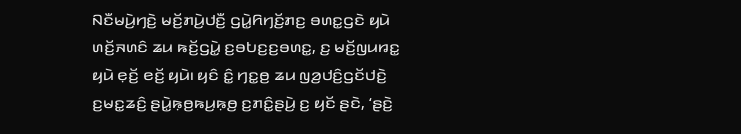ꤡꤢꤪꤗꤣꤧ꤬ꤚꤢꤧ꤬ ꤗꤢꤩ꤬ꤊꤣꤧ꤬ꤓꤢꤪ꤬ ꤞꤣꤧ꤭ꤖꤚꤢꤩ꤬ꤊꤢ꤬ ꤋꤛꤢ꤭ꤞꤢꤧ ꤟꤣꤧ ꤛꤢꤩ꤬ꤏꤛꤢꤨ ꤘꤣ ꤒꤢꤩ꤬ꤞꤣꤧ꤭ ꤢ꤬ꤋꤝꤢ꤬ꤢ꤬ꤋꤛꤢ꤭, ꤢ꤬ ꤗꤢꤩ꤬ꤜꤣꤙꤢ꤭ ꤟꤣꤧ ꤕ꤫ꤢꤩ꤬ ꤕꤢꤩ꤬ ꤟꤣꤧ꤯ ꤟꤢꤨ ꤢꤨ꤭ ꤚꤢ꤭ꤥ꤬ ꤘꤣ ꤜꤤ꤬ꤓꤢꤨ꤬ꤞꤢꤩꤓꤢꤧ꤬ ꤢ꤬ꤗꤢ꤭ꤘꤢꤨ꤬ ꤔꤣꤧ꤭ꤒ꤫ꤥ꤬ꤒꤣ꤬ꤒ꤫ꤥ꤬ ꤢ꤬ꤊꤢꤨ꤭ꤔꤣꤧ꤬ ꤢ꤬ ꤟꤢꤩ ꤔꤢꤧ, ‘ꤔꤢꤧ꤬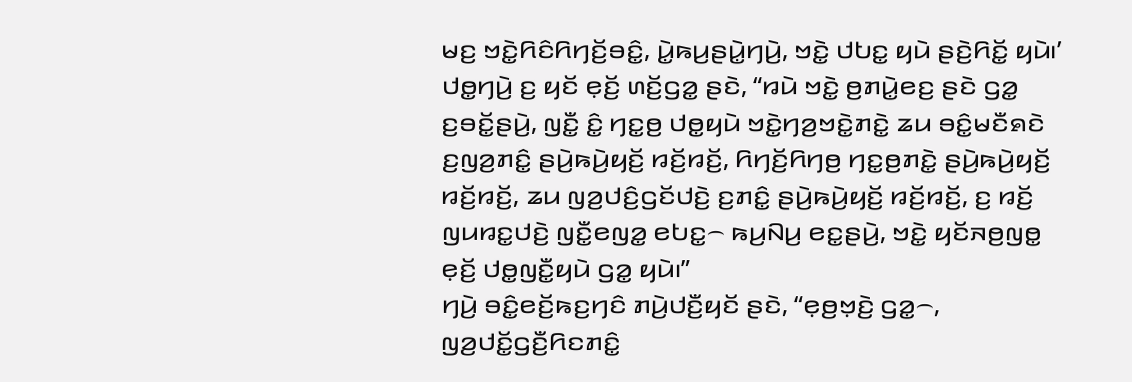ꤗꤢ꤬ ꤠꤢꤧ꤭ꤖꤢꤨꤖꤚꤢꤩ꤬ꤋꤢꤨ꤭, ꤣꤧ꤭ꤒꤣ꤬ꤔꤣꤧ꤭ꤚꤣꤧ꤬, ꤠꤢꤧ꤭ ꤓꤝꤢ꤭ ꤟꤣꤧ ꤔꤢꤧ꤬ꤖꤢꤩ꤭ ꤟꤣꤧ꤯’
ꤓꤥ꤭ꤚꤣꤧ꤬ ꤢ꤬ ꤟꤢꤩ ꤕ꤫ꤢꤩ꤬ ꤛꤢꤩ꤬ꤞꤤ꤭ ꤔꤢꤧ, “ꤙꤣꤧ ꤠꤢꤧ꤭ ꤥ꤬ꤊꤣꤧ꤭ꤕꤢ꤬ ꤔꤢꤧ ꤞꤤ꤭ ꤢ꤬ꤋꤢꤩ꤭ꤔꤣꤧ꤬, ꤜꤢꤪ꤭ ꤢꤨ꤭ ꤚꤢ꤭ꤥ꤬ ꤓꤥ꤭ꤟꤣꤧ ꤠꤢꤧ꤭ꤚꤤ꤬ꤠꤢꤧ꤭ꤊꤢꤧ꤭ ꤘꤣ ꤋꤢꤨ꤭ꤗꤢꤪꤎꤢꤧ ꤢ꤬ꤜꤤ꤬ꤊꤢꤨ꤭ ꤔꤣꤧ꤬ꤒꤣꤧ꤬ꤟꤢꤩ꤬ ꤙꤢꤩ꤬ꤙꤢꤩ꤬, ꤖꤚꤢꤩ꤬ꤖꤚꤥ꤬ ꤚꤢ꤭ꤥ꤬ꤊꤢꤧ꤭ ꤔꤣꤧ꤬ꤒꤣꤧ꤬ꤟꤢꤩ꤬ ꤙꤢꤩ꤬ꤙꤢꤩ꤬, ꤘꤣ ꤜꤤ꤬ꤓꤢꤨ꤬ꤞꤢꤩꤓꤢꤧ꤬ ꤢ꤬ꤊꤢꤨ꤭ ꤔꤣꤧ꤬ꤒꤣꤧ꤬ꤟꤢꤩ꤬ ꤙꤢꤩ꤬ꤙꤢꤩ꤬, ꤢ꤬ ꤙꤢꤩ꤬ ꤜꤣꤙꤢ꤭ꤓꤢꤧ꤬ ꤜꤢꤪ꤭ꤕꤜꤤ꤭ ꤕꤝꤢ꤭꤮ ꤒꤣ꤬ꤡꤣ꤬ ꤕꤢ꤭ꤔꤣꤧ꤬, ꤠꤢꤧ꤭ ꤟꤢꤩꤏꤥ꤬ꤜꤥ꤭ ꤕ꤫ꤢꤩ꤬ ꤓꤥ꤭ꤜꤢꤪ꤭ꤟꤣꤧ ꤞꤤ꤭ ꤟꤣꤧ꤯”
ꤚꤣꤧ꤬ ꤋꤢꤨ꤭ꤕꤢꤩ꤬ꤒꤢ꤬ꤚꤢꤨ ꤊꤣꤧ꤬ꤓꤢꤪ꤬ꤟꤢꤩ ꤔꤢꤧ, “ꤕ꤫ꤥ꤬ꤠ꤫ꤢꤧ꤬ ꤞꤤ꤭꤮, ꤜꤤ꤬ꤓꤢꤩ꤭ꤞꤢꤪ꤬ꤖꤢꤊꤢꤨ꤭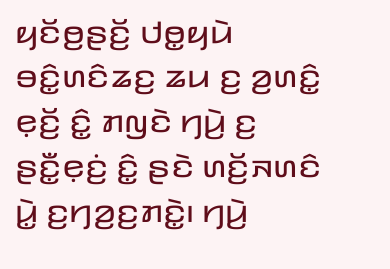ꤟꤢꤩꤥ꤬ꤔꤢꤩ꤬ ꤓꤥ꤭ꤟꤣꤧ ꤋꤢꤨ꤭ꤛꤢꤨꤘꤢ꤬ ꤘꤣ ꤢ꤬ ꤤ꤬ꤛꤢꤨ꤭ ꤕ꤫ꤢꤩ꤬ ꤢꤨ꤭ ꤊꤜꤢꤧ ꤚꤣꤧ꤬ ꤢ꤬ ꤔꤢꤪ꤭ꤕ꤫ꤢꤦ꤬ ꤢꤨ꤭ ꤔꤢꤧ ꤛꤢꤩ꤬ꤏꤛꤢꤨ ꤣꤧ꤭ ꤢ꤬ꤚꤤ꤬ꤢ꤬ꤊꤢꤧ꤭꤯ ꤚꤣꤧ꤬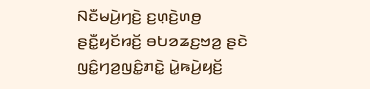ꤡꤢꤪꤗꤣꤧ꤬ꤚꤢꤧ꤬ ꤢ꤬ꤛ꤫ꤢꤧ꤬ꤛꤥ꤬ ꤔꤢꤪ꤭ꤟꤢꤩꤙꤢꤩ꤬ ꤋꤝꤤꤘꤢ꤬ꤠꤤ꤬ ꤔꤢꤧ ꤜꤢꤨ꤭ꤚꤤ꤬ꤜꤢꤨ꤭ꤊꤢꤧ꤭ ꤣꤧ꤭ꤒꤣꤧ꤬ꤟꤢꤩ꤬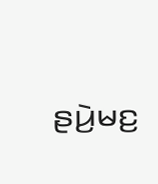ꤔꤣꤧ꤬ꤗꤢ꤬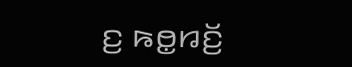ꤢ꤬ ꤒꤥ꤭ꤙꤢꤩ꤬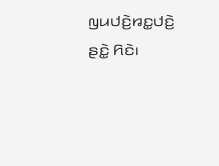ꤜꤣꤓꤢꤧ꤬ꤙꤢ꤭ꤓꤢꤧ꤬ ꤔꤢꤧ꤭ ꤖꤢꤧ꤯